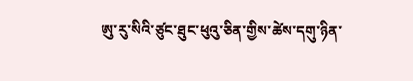ཨུ་རུ་སིའི་ཙུང་ཐུང་ཕུའུ་ཅིན་གྱིས་ཚེས་དགུ་ཉིན་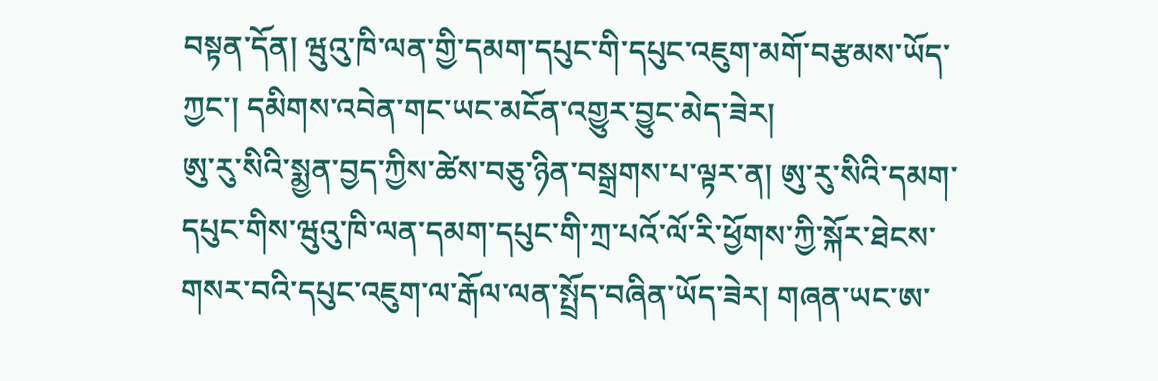བསྟན་དོན། ཝུའུ་ཁི་ལན་གྱི་དམག་དཔུང་གི་དཔུང་འཇུག་མགོ་བརྩམས་ཡོད་ཀྱང་། དམིགས་འབེན་གང་ཡང་མངོན་འགྱུར་བྱུང་མེད་ཟེར།
ཨུ་རུ་སིའི་སྨྱན་བྱད་ཀྱིས་ཚེས་བཅུ་ཉིན་བསྒྲགས་པ་ལྟར་ན། ཨུ་རུ་སིའི་དམག་དཔུང་གིས་ཝུའུ་ཁི་ལན་དམག་དཔུང་གི་ཀྲ་པའོ་ལོ་རི་ཕྱོགས་ཀྱི་སྐོར་ཐེངས་གསར་བའི་དཔུང་འཇུག་ལ་རྒོལ་ལན་སྤྲོད་བཞིན་ཡོད་ཟེར། གཞན་ཡང་ཨ་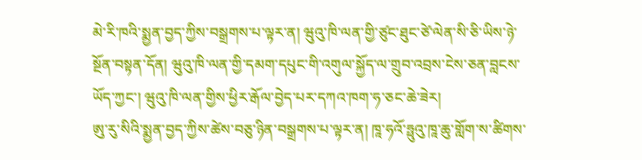མེ་རི་ཁའི་སྨྱན་བྱད་ཀྱིས་བསྒྲགས་པ་ལྟར་ན། ཝུའུ་ཁི་ལན་གྱི་ཙུང་ཐུང་ཙེ་ལེན་སི་ཅི་ཡིས་ཉེ་སྔོན་བསྟན་དོན། ཝུའུ་ཁི་ལན་གྱི་དམག་དཔུང་གི་འགུལ་སྐྱོད་ལ་གྲུབ་འབྲས་ངེས་ཅན་བླངས་ཡོད་ཀྱང་། ཝུའུ་ཁི་ལན་གྱིས་ཕྱིར་རྒོལ་བྱེད་པར་དཀའ་ཁག་ཧ་ཅང་ཆེ་ཟེར།
ཨུ་རུ་སིའི་སྨྱན་བྱད་ཀྱིས་ཚེས་བཅུ་ཉིན་བསྒྲགས་པ་ལྟར་ན། ཁཱ་ཧའོ་ཧྥུའུ་ཁཱ་ཆུ་གློག་ས་ཚིགས་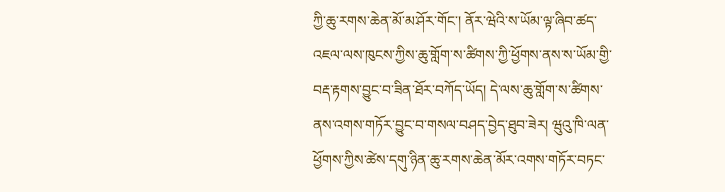ཀྱི་ཆུ་རགས་ཆེན་མོ་མ་ཤོར་གོང་། ནོར་ཝེའི་ས་ཡོམ་ལྟ་ཞིབ་ཚད་འཇལ་ལས་ཁུངས་ཀྱིས་ཆུ་གློག་ས་ཚིགས་ཀྱི་ཕྱོགས་ནས་ས་ཡོམ་གྱི་བརྡ་རྟགས་བྱུང་བ་ཟིན་ཐོར་བཀོད་ཡོད། དེ་ལས་ཆུ་གློག་ས་ཚིགས་ནས་འགས་གཏོར་བྱུང་བ་གསལ་བཤད་བྱེད་ཐུབ་ཟེར། ཝུའུ་ཁི་ལན་ཕྱོགས་ཀྱིས་ཚེས་དགུ་ཉིན་ཆུ་རགས་ཆེན་མོར་འགས་གཏོར་བཏང་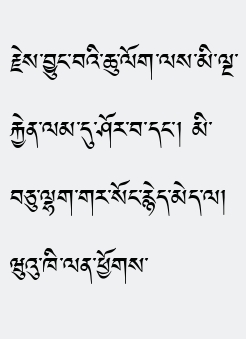རྗེས་བྱུང་བའི་ཆུ་ལོག་ལས་མི་ལྔ་རྐྱེན་ལམ་དུ་ཤོར་བ་དང་། མི་བཅུ་ལྷག་གར་སོང་རྙེད་མེད་ལ། ཝུའུ་ཁི་ལན་ཕྱོགས་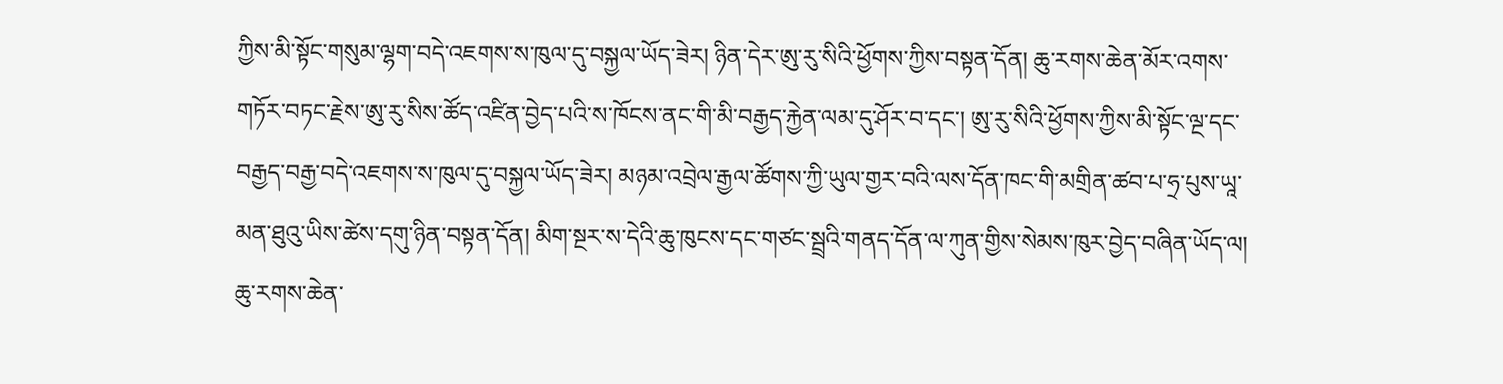ཀྱིས་མི་སྟོང་གསུམ་ལྷག་བདེ་འཇགས་ས་ཁུལ་དུ་བསྐྱལ་ཡོད་ཟེར། ཉིན་དེར་ཨུ་རུ་སིའི་ཕྱོགས་ཀྱིས་བསྟན་དོན། ཆུ་རགས་ཆེན་མོར་འགས་གཏོར་བཏང་རྗེས་ཨུ་རུ་སིས་ཚོད་འཛིན་བྱེད་པའི་ས་ཁོངས་ནང་གི་མི་བརྒྱད་རྐྱེན་ལམ་དུ་ཤོར་བ་དང་། ཨུ་རུ་སིའི་ཕྱོགས་ཀྱིས་མི་སྟོང་ལྔ་དང་བརྒྱད་བརྒྱ་བདེ་འཇགས་ས་ཁུལ་དུ་བསྐྱལ་ཡོད་ཟེར། མཉམ་འབྲེལ་རྒྱལ་ཚོགས་ཀྱི་ཡུལ་གྱར་བའི་ལས་དོན་ཁང་གི་མགྲིན་ཚབ་པ་ཧྲ་པུས་ཡཱ་མན་ཐུའུ་ཡིས་ཚེས་དགུ་ཉིན་བསྟན་དོན། མིག་སྔར་ས་དེའི་ཆུ་ཁུངས་དང་གཙང་སྦྲའི་གནད་དོན་ལ་ཀུན་གྱིས་སེམས་ཁུར་བྱེད་བཞིན་ཡོད་ལ། ཆུ་རགས་ཆེན་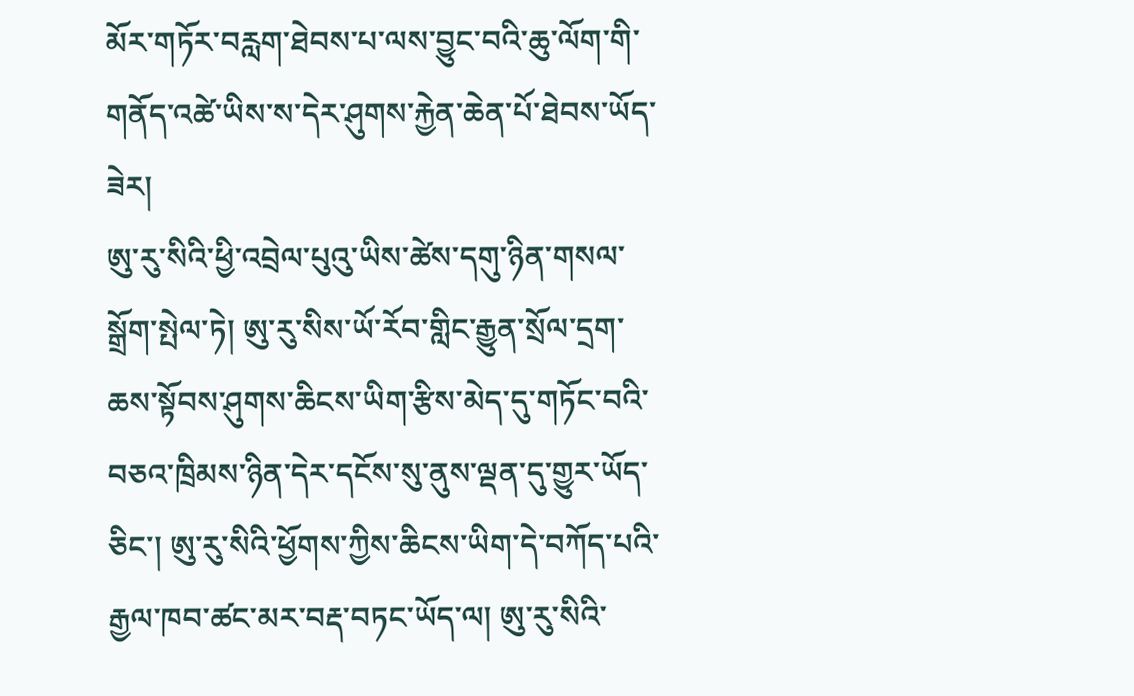མོར་གཏོར་བརླག་ཐེབས་པ་ལས་བྱུང་བའི་ཆུ་ལོག་གི་གནོད་འཚེ་ཡིས་ས་དེར་ཤུགས་རྐྱེན་ཆེན་པོ་ཐེབས་ཡོད་ཟེར།
ཨུ་རུ་སིའི་ཕྱི་འབྲེལ་པུའུ་ཡིས་ཚེས་དགུ་ཉིན་གསལ་སྒྲོག་སྤེལ་ཏེ། ཨུ་རུ་སིས་ཡོ་རོབ་གླིང་རྒྱུན་སྲོལ་དྲག་ཆས་སྟོབས་ཤུགས་ཆིངས་ཡིག་རྩིས་མེད་དུ་གཏོང་བའི་བཅའ་ཁྲིམས་ཉིན་དེར་དངོས་སུ་ནུས་ལྡན་དུ་གྱུར་ཡོད་ཅིང་། ཨུ་རུ་སིའི་ཕྱོགས་ཀྱིས་ཆིངས་ཡིག་དེ་བཀོད་པའི་རྒྱལ་ཁབ་ཚང་མར་བརྡ་བཏང་ཡོད་ལ། ཨུ་རུ་སིའི་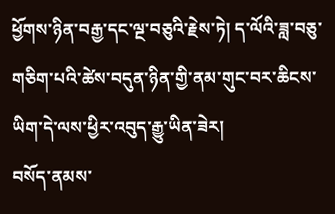ཕྱོགས་ཉིན་བརྒྱ་དང་ལྔ་བཅུའི་རྗེས་ཏེ། ད་ལོའི་ཟླ་བཅུ་གཅིག་པའི་ཚེས་བདུན་ཉིན་གྱི་ནམ་གུང་བར་ཆིངས་ཡིག་དེ་ལས་ཕྱིར་འབུད་རྒྱུ་ཡིན་ཟེར།
བསོད་ནམས་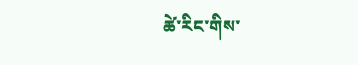ཚེ་རིང་གིས་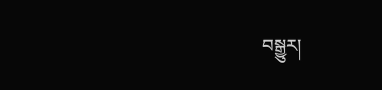བསྒྱུར།